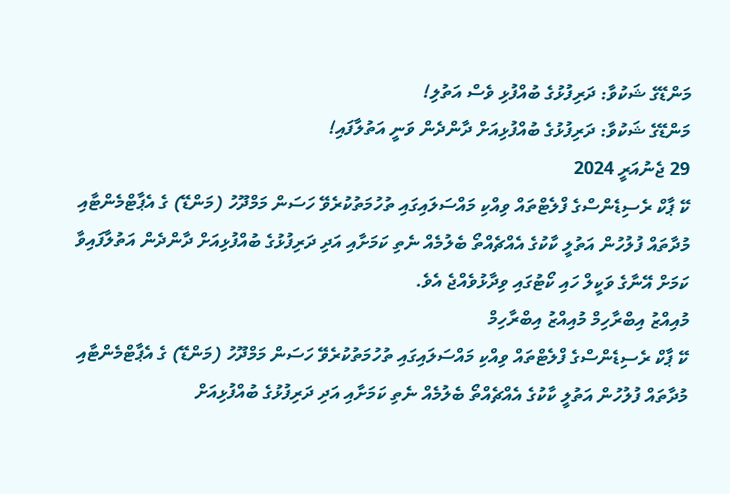މަންޑޭގެ ޝަކުވާ: ދަރިފުޅުގެ ބުއްފުޅި ވެސް އަތުލި!
މަންޑޭގެ ޝަކުވާ: ދަރިފުޅުގެ ބުއްފުޅިއަށް ދާންދެން ވަނީ އަތުލާފައި!
29 ޖެނުއަރީ 2024
ކޭ ޕާކް ރެސިޑެންސްގެ ފްލެޓްތައް ވިއްކި މައްސަލައިގައި ތުހުމަތުކުރެވޭ ހަސަން މަމްދޫހު (މަންޑޭ) ގެ އެޕާޓްމެންޓާއި މުދާތައް ފުލުހުން އަތުލީ ކާކުގެ އެއްޗެއްތޯ ބެލުމެއް ނެތި ކަމަށާއި އަދި ދަރިފުޅުގެ ބުއްފުޅިއަށް ދާންދެން އަތުލާފައިވާ ކަމަށް އޭނާގެ ވަކީލް ހައި ކޯޓުގައި ވިދާޅުވެއްޖެ އެވެ.
މުއިއްޒު އިބްރާހިމް މުއިއްޒު އިބްރާހިމް
ކޭ ޕާކް ރެސިޑެންސްގެ ފްލެޓްތައް ވިއްކި މައްސަލައިގައި ތުހުމަތުކުރެވޭ ހަސަން މަމްދޫހު (މަންޑޭ) ގެ އެޕާޓްމެންޓާއި މުދާތައް ފުލުހުން އަތުލީ ކާކުގެ އެއްޗެއްތޯ ބެލުމެއް ނެތި ކަމަށާއި އަދި ދަރިފުޅުގެ ބުއްފުޅިއަށް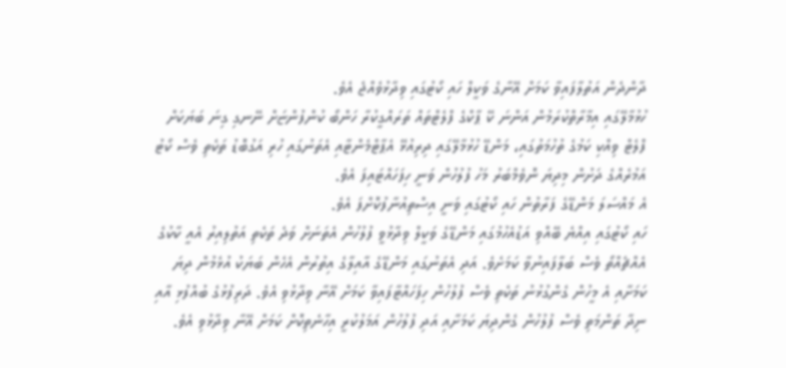ދާންދެން އަތުލާފައިވާ ކަމަށް އޭނާގެ ވަކީލް ހައި ކޯޓުގައި ވިދާޅުވެއްޖެ އެވެ.
ހުޅުމާލޭގައި އިމާރާތްކުރަމުން އަންނަ ކޭ ޕާކްގެ ފްލެޓްތައް ތަރައްގީކުރާ ހަންބޯ ކުންފުންޏަށް ނޭނގި ގިނަ ބަޔަކަށް ފްލެޓް ވިއްކި ކަމުގެ ތުހުމަތުގައި، މަންޑޭ ހުޅުމާލޭގައި ދިރިއުޅޭ އެޕާޓްމެންޓާއި އެތަނުގައި ހުރި އަގުބޮޑު ތަކެތި ވެސް ކޯޓު އަމުރެއްގެ ދަށުން މިދިޔަ ނޮވެމްބަރު މަހު ފުލުހުން ވަނީ ހިފަހައްޓައިފަ އެވެ.
އެ މައްސަލަ މަންޑޭގެ ފަރާތުން ހައި ކޯޓުގައި ވަނީ އިސްތިއުނާފުކޮށްފަ އެވެ.
ހައި ކޯޓުގައި އިއްޔެ ބޭއްވި އަޑުއެހުމުގައި މަންޑޭގެ ވަކީލް ވިދާޅުވީ ފުލުހުން އެތަނަށް ވަދެ ތަކެތި އަތުލިއިރު އެއީ ކާކުގެ އެއްޗެއްތޯ ވެސް ބަލާފައިނުވާ ކަމަށެވެ. އަދި އެތަނުގައި މަންޑޭގެ އާއިލާގެ އިތުރުން އެހެން ބަޔަކު އުޅެމުން ދިޔަ ކަމަށާއި އެ މީހުން ގެންގުޅުނު ތަކެތި ވެސް ފުލުހުން ހިފަހައްޓާފައިވާ ކަމަށް އޭނާ ވިދާޅުވި އެވެ. ދަރިފުޅުގެ ބުއްފުޅި އާއި ނިދާ ތަންމަތި ވެސް ފުލުހުން ގެންދިޔަ ކަމަށާއި އަދި ފުލުހުން އަމަލުކުރީ އިހާނެތިކޮށް ކަމަށް އޭނާ ވިދާޅުވި އެވެ.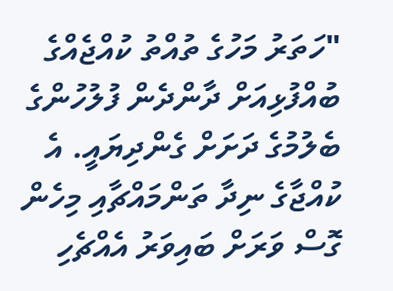"ހަތަރު މަހުގެ ތުއްތު ކުއްޖެއްގެ ބުއްފުޅިއަށް ދާންދެން ފުލުހުންގެ ބެލުމުގެ ދަށަށް ގެންދިޔައީ. އެ ކުއްޖާގެ ނިދާ ތަންމައްޗާއި މިހެން ގޮސް ވަރަށް ބައިވަރު އެއްޗެހި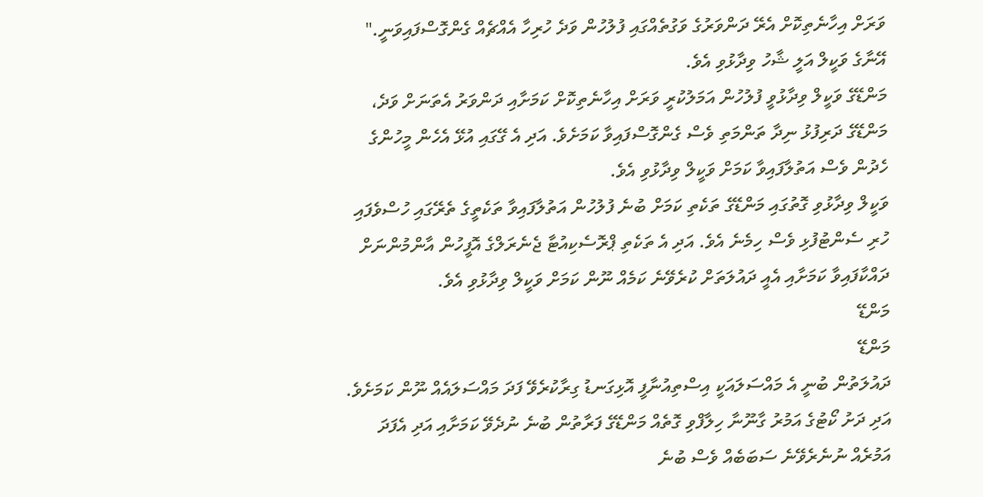ވަރަށް އިހާނެތިކޮށް އެރޭ ދަންވަރުގެ ވަގުތެއްގައި ފުލުހުން ވަދެ ހުރިހާ އެއްޗެއް ގެންގޮސްފައިވަނީ." އޭނާގެ ވަކީލް އަލީ ޝާހު ވިދާޅުވި އެވެ.
މަންޑޭގެ ވަކީލް ވިދާޅުވީ ފުލުހުން އަމަލުކުރީ ވަރަށް އިހާނެތިކޮށް ކަމަށާއި ދަންވަރު އެތަނަށް ވަދެ، މަންޑޭގެ ދަރިފުޅު ނިދާ ތަންމަތި ވެސް ގެންގޮސްފައިވާ ކަމަށެވެ. އަދި އެ ގޭގައި އުޅޭ އެހެން މީހުންގެ ހެދުން ވެސް އަތުލާފައިވާ ކަމަށް ވަކީލް ވިދާޅުވި އެވެ.
ވަކީލް ވިދާޅުވި ގޮތުގައި މަންޑޭގެ ތަކެތި ކަމަށް ބުނެ ފުލުހުން އަތުލާފައިވާ ތަކެތީގެ ތެރޭގައި ހުސްވެފައި ހުރި ސެންޓުފުޅި ވެސް ހިމެނެ އެވެ. އަދި އެ ތަކެތި ޕްރޮސެކިއުޓާ ޖެނެރަލްގެ އޮފީހުން އާންމުންނަށް ދައްކާފައިވާ ކަމަށާއި އެއީ ދައުލަތަށް ކުރެވޭނެ ކަމެއް ނޫން ކަމަށް ވަކީލް ވިދާޅުވި އެވެ.
މަންޑޭ
މަންޑޭ
ދައުލަތުން ބުނީ އެ މައްސަލައަކީ އިސްތިއުނާފީ އޮޅިގަނޑު ގިރާކުރެވޭ ފަދަ މައްސަލައެއް ނޫން ކަމަށެވެ. އަދި ދަށު ކޯޓުގެ އަމުރު ގާނޫނާ ހިލާފްވި ގޮތެއް މަންޑޭގެ ފަރާތުން ބުނެ ނުދެވޭ ކަމަށާއި އަދި އެފަދަ އަމުރެއް ނުނެރެވޭނެ ސަބަބެއް ވެސް ބުނެ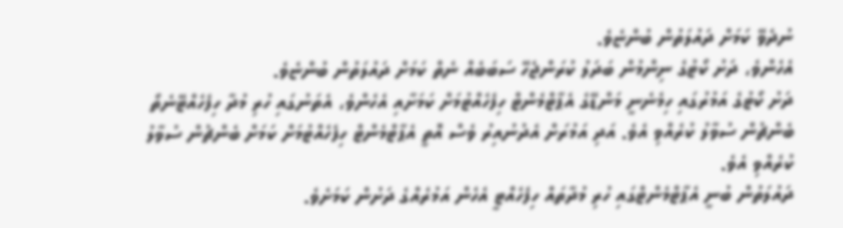ނުދެވޭ ކަމަށް ދައުލަތުން ބުންޏެވެ.
އެހެންވެ، ދަށު ކޯޓުގެ ނިންމުން ބަދަލު ކުރަންޖެހޭ ސަބަބެއް ނެތް ކަމަށް ދައުލަތުން ބުންޏެވެ.
ދަށު ކޯޓުގެ އަމުރުގައި ހިމެނެނީ މަންޑޭގެ އެޕާޓްމެންޓް ހިފެހެއްޓުމަށް ކަމަށާއި އެހެންވެ، އެތަނުގައި ހުރި މުދާ ހިފެހެއްޓޭނެތޯ ބެންޗުން ސުވާލު ކުރެއްވި އެވެ. އަދި އަމުރަށް އެދުނުއިރު ވެސް އޮތީ އެޕާޓްމެންޓް ހިފެހެއްޓުމަށް ކަމަށް ބެންޗުން ސުވާލު ކުރެއްވި އެވެ.
ދައުލަތުން ބުނީ އެޕާޓްމެންޓްގައި ހުރި މުދާތައް ހިފެހެއްޓީ އެހެން އަމުރެއްގެ ދަށުން ކަމަށެވެ.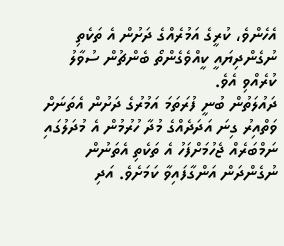އެހެންވެ، ކުރީގެ އަމުރެއްގެ ދަށުން އެ ތަކެތި ނުގެންދިޔައީ ކީއްވެގެންތޯ ބެންޗުން ސުވާލު ކުރެއްވި އެވެ.
ދައުލަތުން ބުނީ ފުރަތަމަ އަމުރުގެ ދަށުން އެތަނަށް ވަތްއިރު ގިނަ އަދަދެއްގެ މުދާ ހުރުމުން އެ މުދަލުގައި ނަމްބަރެއް ޖެހުމަށްފަހު އެ ތަކެތި އެތަނުން ނުގެންދަން އަންގާފައިވާ ކަމަށެވެ. އަދި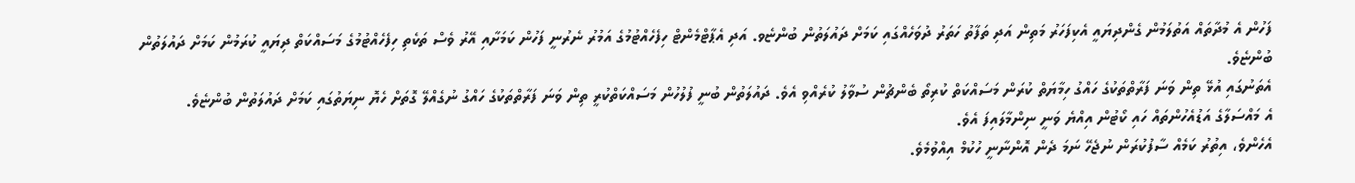ފަހުން އެ މުދާތައް އަތުލަމުން ގެންދިޔައީ އެކިފަހަރު މަތިން އަދި ތަފާތު ހަތަރު ދުވަހެއްގައި ކަމަށް ދައުލަތުން ބުންޏެވ. އަދި އެޕާޓްމެންޓް ހިފެހެއްޓުމުގެ އަމުރު ނެރުނީ ފަހުން ކަމަށާއި އޭރު ވެސް ތަކެތި ހިފެހެއްޓުމުގެ މަސައްކަތް ދިޔައީ ކުރަމުން ކަމަށް ދައުލަތުން ބުންޏެވެ.
އެތަނުގައި އުޅޭ ތިން ވަނަ ފަރާތްތަކުގެ ހައްގު ހިމާޔަތް ކުރަން މަސައްކަތް ކުރިތޯ ބެންޗުން ސުވާލު ކުރެއްވި އެވެ. ދައުލަތުން ބުނީ ފުލުހުން މަސައްކަތްކުރީ ތިން ވަނަ ފަރާތްތަކުގެ ހައްގު ނުގެއްލޭ ގޮތަށް ހެޔޮ ނިޔަތުގައި ކަމަށް ދައުލަތުން ބުންޏެވެ.
އެ މައްސަލާގެ އަޑުއެހުންތައް ހައި ކޯޓުން އިއްޔެ ވަނީ ނިންމާލައިފަ އެވެ.
އެހެންވެ، އިތުރު ކަމެއް ސާފުކުރަން ނުޖެހޭ ނަމަ ދެން އޮންނާނީ ހުކުމް އިއްވުމެވެ.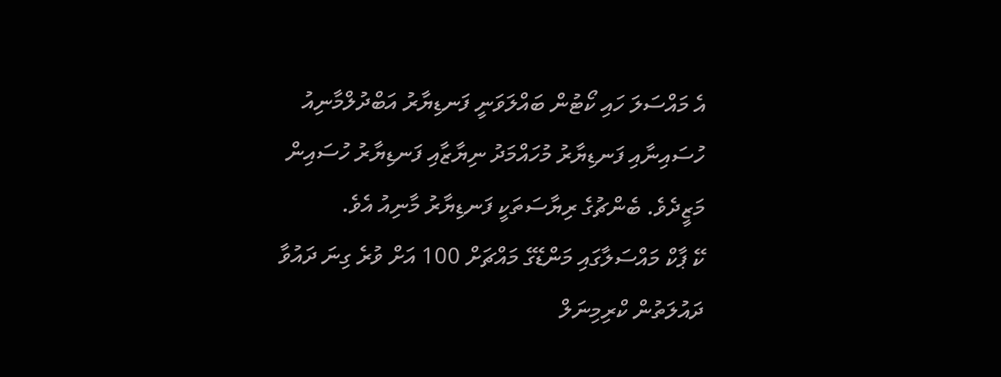އެ މައްސަލަ ހައި ކޯޓުން ބައްލަވަނީ ފަނޑިޔާރު އަބްދުލްމާނިއު ހުސައިނާއި ފަނޑިޔާރު މުހައްމަދު ނިޔާޒާއި ފަނޑިޔާރު ހުސައިން މަޒީދެވެ. ބެންޗުގެ ރިޔާސަތަކީ ފަނޑިޔާރު މާނިއު އެވެ.
ކޭ ޕާކް މައްސަލާގައި މަންޑޭގެ މައްޗަށް 100 އަށް ވުރެ ގިނަ ދައުވާ ދައުލަތުން ކްރިމިނަލް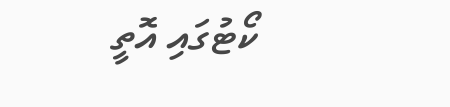ކޯޓުގައި އޮތީ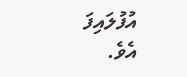އުފުލައިފަ އެވެ.